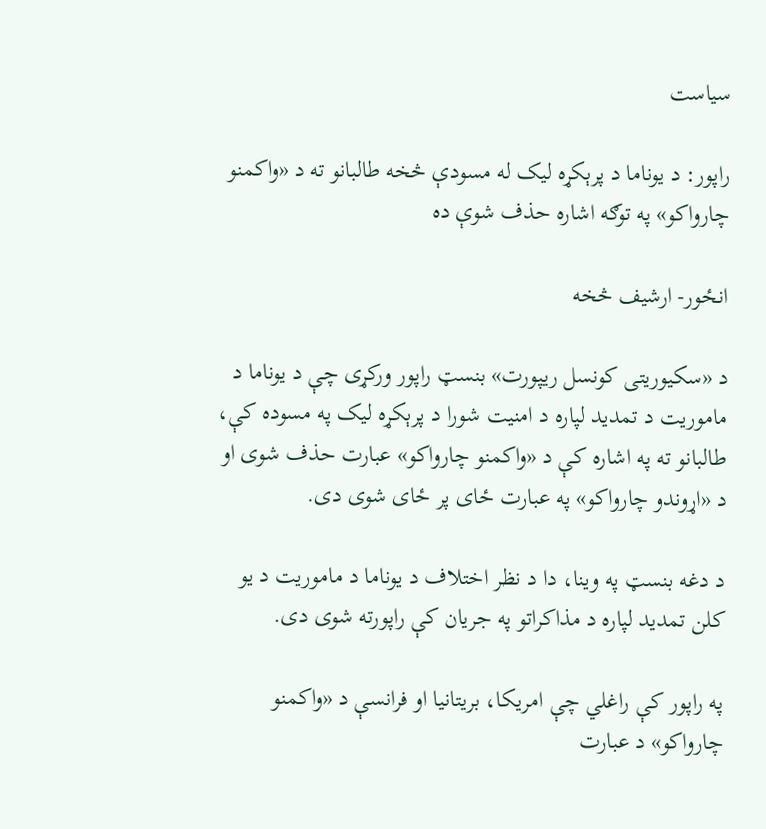سیاست

راپور: د یوناما د پرېکړه لیک له مسودې څخه طالبانو ته د «واکمنو چارواکو» په توګه اشاره حذف شوې ده

انځور- ارشیف څخه

د «سکیوریتی کونسل ریپورت» بنسټ راپور ورکړی چې د یوناما د ماموریت د تمدید لپاره د امنیت شورا د پرېکړه لیک په مسوده کې، طالبانو ته په اشاره کې د «واکمنو چارواکو» عبارت حذف شوی او د «اړوندو چارواکو» په عبارت ځای پر ځای شوی دی.

د دغه بنسټ په وینا، دا د نظر اختلاف د یوناما د ماموریت د یو کلن تمدید لپاره د مذاکراتو په جریان کې راپورته شوی دی.

په راپور کې راغلي چې امریکا، بریتانیا او فرانسې د «واکمنو چارواکو» د عبارت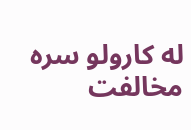له کارولو سره مخالفت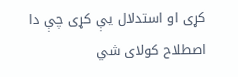کړی او استدلال یې کړی چې دا اصطلاح کولای شي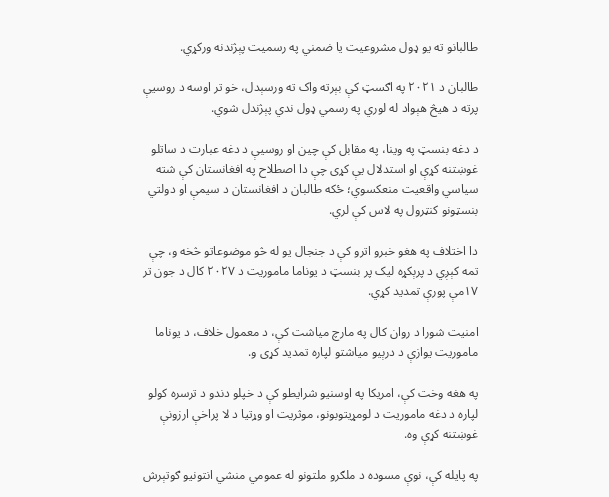طالبانو ته یو ډول مشروعیت یا ضمني په رسمیت پېژندنه ورکړي.

طالبان د ۲۰۲۱ په اګسټ کې بېرته واک ته ورسېدل، خو تر اوسه د روسیې پرته د هیڅ هېواد له لوري په رسمي ډول ندي پېژندل شوي.

د دغه بنسټ په وینا، په مقابل کې چین او روسیې د دغه عبارت د ساتلو غوښتنه کړې او استدلال یې کړی چې دا اصطلاح په افغانستان کې شته سیاسي واقعیت منعکسوي؛ ځکه طالبان د افغانستان د سیمې او دولتي بنسټونو کنټرول په لاس کې لري.

دا اختلاف په هغو خبرو اترو کې د جنجال یو له څو موضوعاتو څخه و، چې تمه کېږي د پرېکړه لیک پر بنسټ د یوناما ماموریت د ۲۰۲۷ کال د جون تر ۱۷مې پورې تمدید کړي.

امنیت شورا د روان کال په مارچ میاشت کې، د معمول خلاف، د یوناما ماموریت یوازې د درېیو میاشتو لپاره تمدید کړی و.

په هغه وخت کې، امریکا په اوسنیو شرایطو کې د خپلو دندو د ترسره کولو لپاره د دغه ماموریت د لومړیتوبونو، موثریت او وړتیا د لا پراخې ارزونې غوښتنه کړې وه.

په پایله کې، نوې مسوده د ملګرو ملتونو له عمومي منشي انتونیو ګوتېرش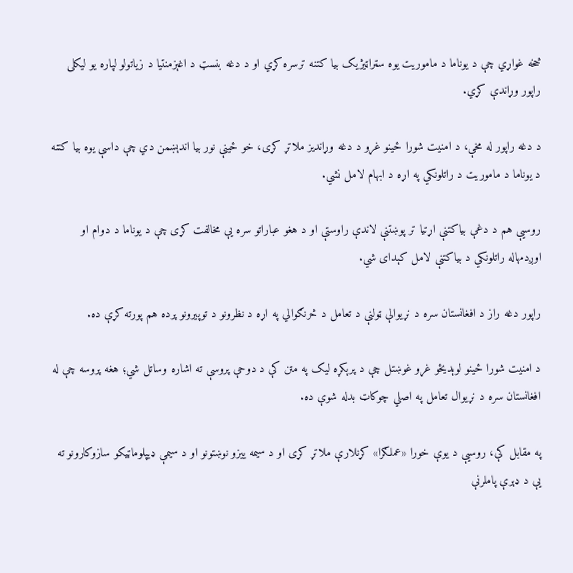څخه غواړي چې د یوناما د ماموریت یوه سټراټیژیک بیا کتنه ترسره کړي او د دغه بنسټ د اغېزمنتیا د زیاتولو لپاره یو لیکلی راپور وړاندې کړي.

د دغه راپور له مخې، د امنیت شورا ځینو غړو د دغه وړاندیز ملاتړ کړی، خو ځینې نور بیا اندېښمن دي چې داسې یوه بیا کتنه د یوناما د ماموریت د راتلونکي په اړه د ابهام لامل نشي.

روسیې هم د دغې بیاکتنې اړتیا تر پوښتنې لاندې راوستې او د هغو عباراتو سره یې مخالفت کړی چې د یوناما د دوام او اوږدمهاله راتلونکي د بیاکتنې لامل کېدای شي.

راپور دغه راز د افغانستان سره د نړیوالې ټولنې د تعامل د څرنګوالي په اړه د نظرونو د توپیرونو پرده هم پورته کړې ده.

د امنیت شورا ځینو لوېدیځو غړو غوښتل چې د پرېکړه لیک په متن کې د دوحې پروسې ته اشاره وساتل شي؛ هغه پروسه چې له افغانستان سره د نړیوال تعامل په اصلي چوکاټ بدله شوې ده.

په مقابل کې، روسیې د یوې خورا «عملګرا» کړنلارې ملاتړ کړی او د سیمه ییزو نوښتونو او د سیمې ډیپلوماټیکو سازوکارونو ته یې د ډېرې پاملرنې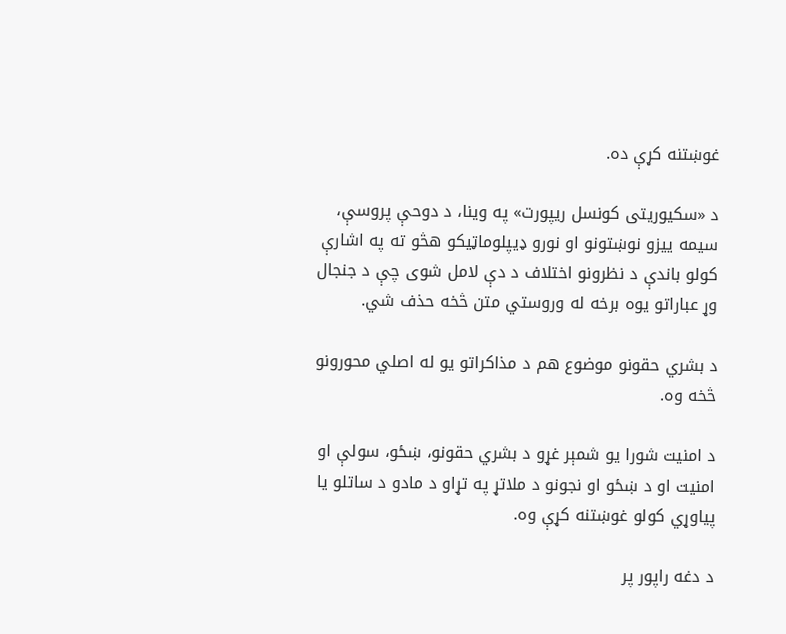غوښتنه کړې ده.

د «سکیوریتی کونسل ریپورت» په وینا، د دوحې پروسې، سیمه ییزو نوښتونو او نورو ډیپلوماټیکو هڅو ته په اشارې کولو باندې د نظرونو اختلاف د دې لامل شوی چې د جنجال وړ عباراتو یوه برخه له وروستي متن څخه حذف شي.

د بشري حقونو موضوع هم د مذاکراتو یو له اصلي محورونو څخه وه.

د امنیت شورا یو شمېر غړو د بشري حقونو، ښځو، سولې او امنیت او د ښځو او نجونو د ملاتړ په تړاو د مادو د ساتلو یا پیاوړي کولو غوښتنه کړې وه.

د دغه راپور پر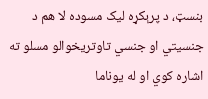بنسټ، د پرېکړه لیک مسوده لا هم د جنسیتي او جنسي تاوتریخوالو مسلو ته اشاره کوي او له یوناما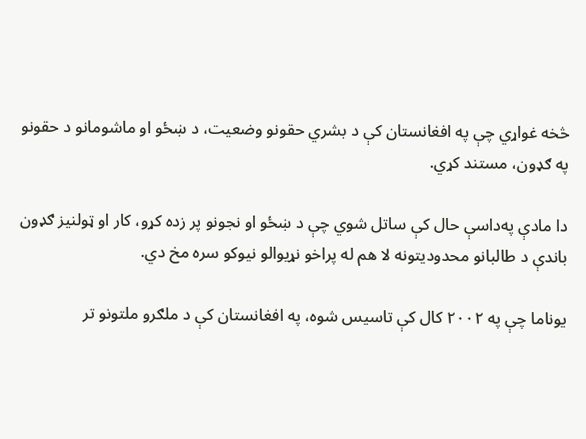څخه غواړي چې په افغانستان کې د بشري حقونو وضعیت، د ښځو او ماشومانو د حقونو په ګډون، مستند کړي.

دا مادې په‌داسې حال کې ساتل شوي چې د ښځو او نجونو پر زده کړو، کار او ټولنیز ګډون باندې د طالبانو محدودیتونه لا هم له پراخو نړیوالو نیوکو سره مخ دي.

یوناما چې په ۲۰۰۲ کال کې تاسیس شوه، په افغانستان کې د ملګرو ملتونو تر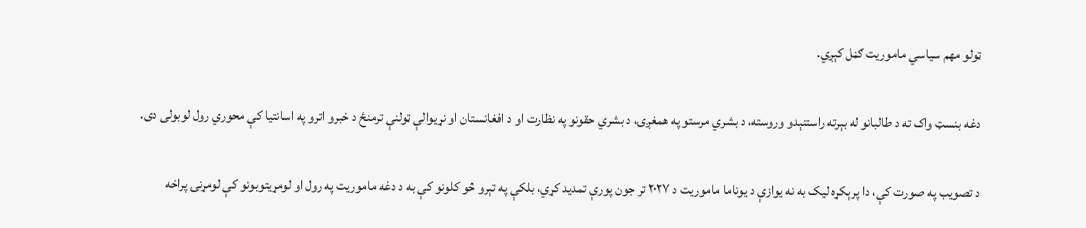ټولو مهم سیاسي ماموریت ګڼل کېږي.

دغه بنسټ واک ته د طالبانو له بېرته راستنېدو وروسته، د بشري مرستو په همغږۍ، د بشري حقونو په نظارت او د افغانستان او نړیوالې ټولنې ترمنځ د خبرو اترو په اسانتیا کې محوري رول لوبولی دی.

د تصویب په صورت کې، دا پرېکړه لیک به نه یوازې د یوناما ماموریت د ۲۰۲۷ تر جون پورې تمدید کړي، بلکې په تېرو څو کلونو کې به د دغه ماموریت په رول او لومړیتوبونو کې لومړنۍ پراخه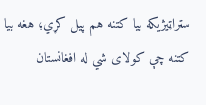سټراټیژیکه بیا کتنه هم پیل کړي؛ هغه بیا کتنه چې کولای شي له افغانستان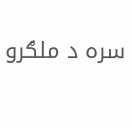سره د ملګرو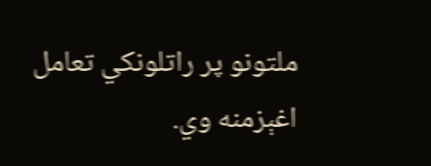ملتونو پر راتلونکي تعامل اغېزمنه وي.